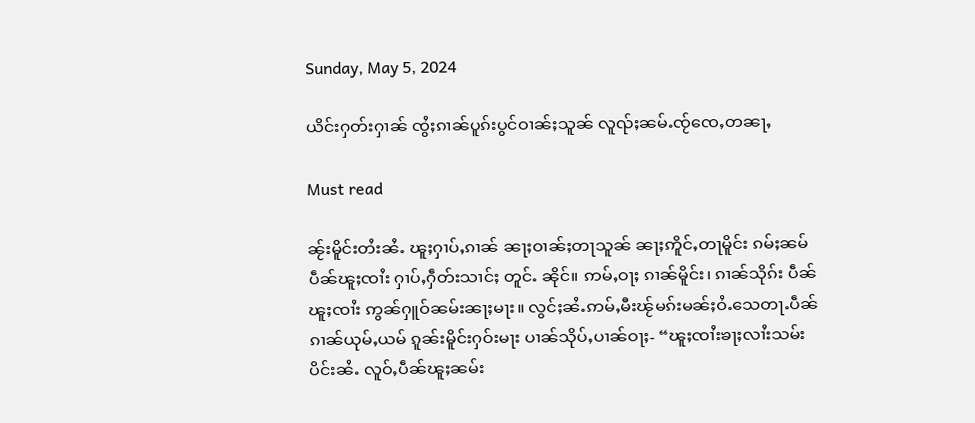Sunday, May 5, 2024

ယိင်းႁတ်းႁၢၼ် ၸွႆႈၵၢၼ်ပူၵ်းပွင်ဝၢၼ်ႈသူၼ် လူၺ်ႈၼမ်ႉၸႂ်ၸေႇတၼႃႇ

Must read

ၼႂ်းမိူင်းတႆးၼႆႉ ၽူႈႁၢပ်ႇၵၢၼ် ၼႃႈဝၢၼ်ႈတႃသူၼ် ၼႃႈဢိူင်ႇတႃမိူင်း ၵမ်ႈၼမ် ပဵၼ်ၽူႈၸၢႆး ႁၢပ်ႇႁဵတ်းသၢင်ႈ တူင်ႉ ၼိုင်။ ဢမ်ႇဝႃႈ ၵၢၼ်မိူင်း၊ ၵၢၼ်သိုၵ်း ပဵၼ်ၽူႈၸၢႆး ဢွၼ်ႁူဝ်ၼမ်းၼႃႈမႃး။ လွင်ႈၼႆႉဢမ်ႇမီးၽႂ်မၵ်းမၼ်ႈဝႆႉသေတႃႉပဵၼ်ၵၢၼ်ယုမ်ႇယမ် ၵူၼ်းမိူင်းႁဝ်းမႃး ပၢၼ်သိုပ်ႇပၢၼ်ဝႃႈ- “ၽူႈၸၢႆးၶႃႈလၢႆးသမ်းပိင်းၼႆႉ လူဝ်ႇပဵၼ်ၽူႈၼမ်း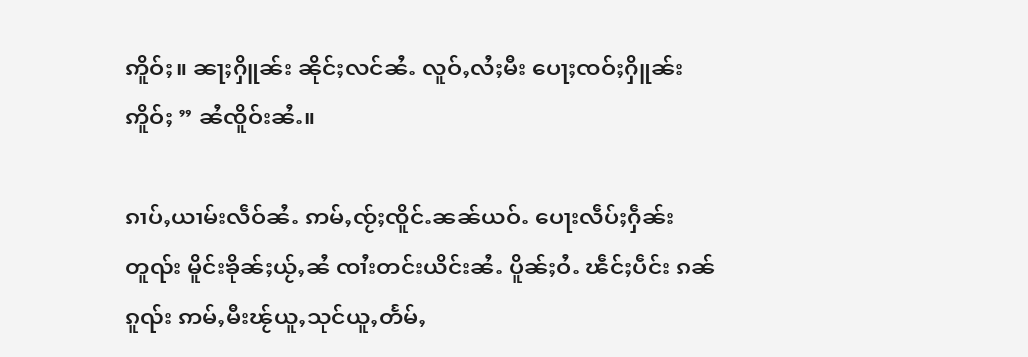ဢိူဝ်ႈ။ ၼႃႈႁိူၼ်း ၼိုင်ႈလင်ၼႆႉ လူဝ်ႇလႆႈမီး ပေႃႈၸဝ်ႈႁိူၼ်းဢိူဝ်ႈ ” ၼႆၸိူဝ်းၼႆႉ။

ၵၢပ်ႇယၢမ်းလဵဝ်ၼႆႉ ဢမ်ႇၸႂ်ႈၸိူင်ႉၼၼ်ယဝ်ႉ ပေႃးလဵပ်ႈႁဵၼ်းတူၺ်း မိူင်းၶိုၼ်ႈယႂ်ႇၼႆ ၸၢႆးတင်းယိင်းၼႆႉ ပိူၼ်ႈဝႆႉ ၽဵင်ႈပဵင်း ၵၼ်ၵူၺ်း ဢမ်ႇမီးၽႂ်ယူႇသုင်ယူႇတႅမ်ႇ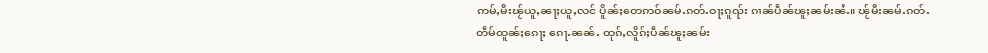ဢမ်ႇမီးၽႂ်ယူႇၼႃႈယူႇလင် ပိူၼ်ႈတေဢဝ်ၼမ်ႉၵတ်ႉဝႃႈၵူၺ်း ၵၢၼ်ပဵၼ်ၽူႈၼမ်းၼႆႉ။ ၽႂ်မီးၼမ်ႉၵတ်ႉတဵမ်ထူၼ်ႈၵေႃႈ ၵေႃႉၼၼ်ႉ ထုၵ်ႇလိူၵ်ႈပဵၼ်ၽူႈၼမ်း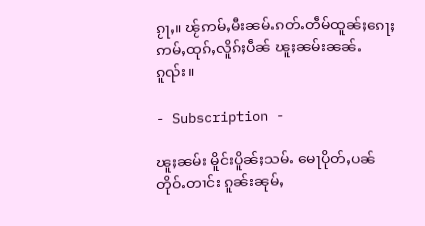ၵႂႃႇ။ ၽႂ်ဢမ်ႇမီးၼမ်ႉၵတ်ႉတဵမ်ထူၼ်ႈၵေႃႈ ဢမ်ႇထုၵ်ႇလိူၵ်ႈပဵၼ် ၽူႈၼမ်းၼၼ်ႉၵူၺ်း။

- Subscription -

ၽူႈၼမ်း မိူင်းပိူၼ်ႈသမ်ႉ မေႃပိုတ်ႇပၼ် တိုဝ်ႉတၢင်း ၵူၼ်းၼုမ်ႇ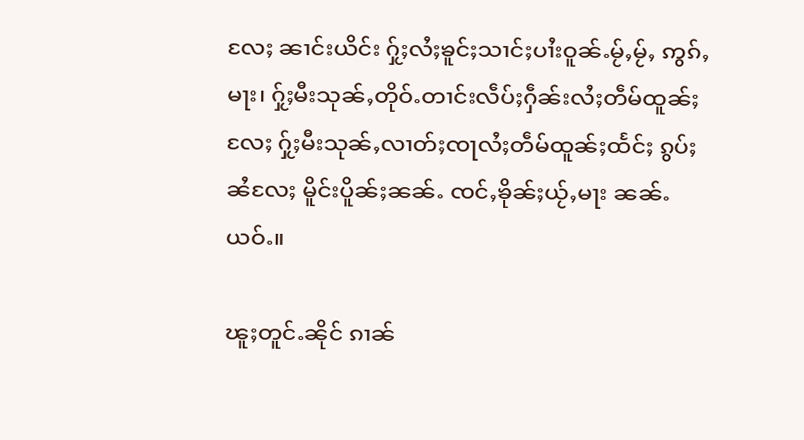လႄႈ ၼၢင်းယိင်း ႁႂ်ႈလႆႈၶူင်ႈသၢင်ႈပၢႆးဝူၼ်ႉမႂ်ႇမႂ်ႇ ဢွၵ်ႇမႃး၊ ႁႂ်ႈမီးသုၼ်ႇတိုဝ်ႉတၢင်းလဵပ်ႈႁဵၼ်းလႆႈတဵမ်ထူၼ်ႈလႄႈ ႁႂ်ႈမီးသုၼ်ႇလၢတ်ႈၸႃလႆႈတဵမ်ထူၼ်ႈထႅင်ႈ ၵွပ်ႈၼႆလႄႈ မိူင်းပိူၼ်ႈၼၼ်ႉ ၸင်ႇၶိုၼ်ႈယႂ်ႇမႃး ၼၼ်ႉယဝ်ႉ။

ၽူႈတူင်ႉၼိုင် ၵၢၼ်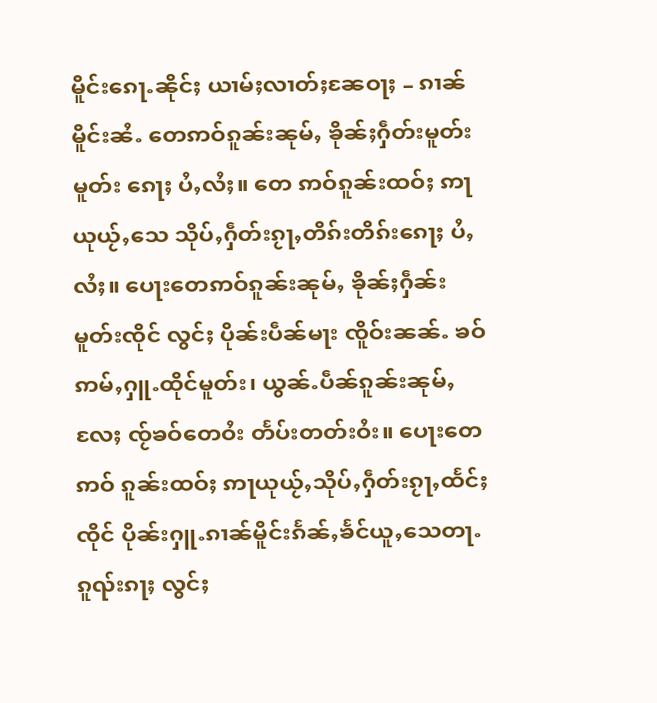မိူင်းၵေႃႉၼိုင်ႈ ယၢမ်ႈလၢတ်ႈၼႄဝႃႈ – ၵၢၼ်မိူင်းၼႆႉ တေဢဝ်ၵူၼ်းၼုမ်ႇ ၶိုၼ်ႈႁဵတ်းမူတ်းမူတ်း ၵေႃႈ ပႆႇလႆႈ။ တေ ဢဝ်ၵူၼ်းထဝ်ႈ ဢႃယုယႂ်ႇသေ သိုပ်ႇႁဵတ်းၵႂႃႇတိၵ်းတိၵ်းၵေႃႈ ပႆႇလႆႈ။ ပေႃးတေဢဝ်ၵူၼ်းၼုမ်ႇ ၶိုၼ်ႈႁဵၼ်း မူတ်းၸိုင် လွင်ႈ ပိုၼ်းပဵၼ်မႃး ၸိူဝ်းၼၼ်ႉ ၶဝ်ဢမ်ႇႁူႉထိုင်မူတ်း၊ ယွၼ်ႉပဵၼ်ၵူၼ်းၼုမ်ႇလႄႈ ၸႂ်ၶဝ်တေဝႆး တႅပ်းတတ်းဝႆး။ ပေႃးတေဢဝ် ၵူၼ်းထဝ်ႈ ဢႃယုယႂ်ႇသိုပ်ႇႁဵတ်းၵႂႃႇထႅင်ႈၸိုင် ပိုၼ်းႁူႉၵၢၼ်မိူင်းၵႅၼ်ႇၶႅင်ယူႇသေတႃႉ ၵူၺ်းၵႃႈ လွင်ႈ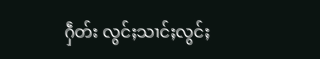ႁဵတ်း လွင်ႈသၢင်ႈလွင်ႈ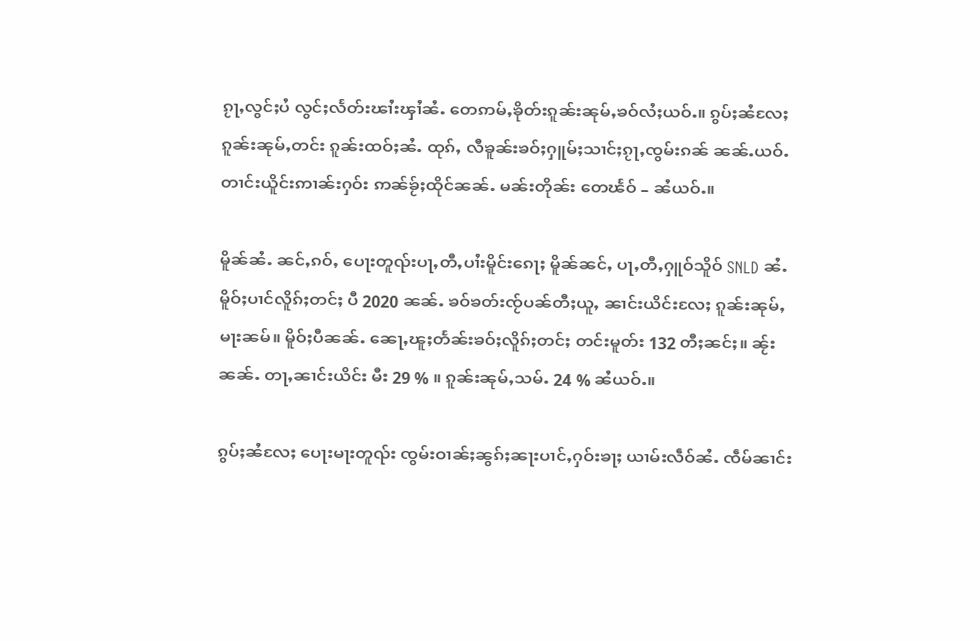ၵႂႃႇလွင်ႈပႆ လွင်ႈလႅတ်းၽၢႆးၾၢႆၼႆႉ တေဢမ်ႇၶိုတ်းၵူၼ်းၼုမ်ႇၶဝ်လႆႈယဝ်ႉ။ ၵွပ်ႈၼႆလႄႈ ၵူၼ်းၼုမ်ႇတင်း ၵူၼ်းထဝ်ႈၼႆႉ ထုၵ်ႇ လီၶူၼ်းၶဝ်ႈႁူမ်ႈသၢင်ႈၵႂႃႇၸွမ်းၵၼ် ၼၼ်ႉယဝ်ႉ တၢင်းယိူင်းဢၢၼ်းႁဝ်း ဢၼ်ၶႂ်ႈထိုင်ၼၼ်ႉ မၼ်းတိုၼ်း တေၽႅဝ် – ၼႆယဝ်ႉ။

မိူၼ်ၼႆႉ ၼင်ႇၵဝ်ႇ ပေႃးတူၺ်းပႃႇတီႇပၢႆးမိူင်းၵေႃႈ မိူၼ်ၼင်ႇ ပႃႇတီႇႁူဝ်သိူဝ် SNLD ၼႆႉ မိူဝ်ႈပၢင်လိူၵ်ႈတင်ႈ ပီ 2020 ၼၼ်ႉ ၶဝ်ၶတ်းၸႂ်ပၼ်တီႈယူႇ ၼၢင်းယိင်းလႄႈ ၵူၼ်းၼုမ်ႇမႃးၼမ်။ မိူဝ်ႈပီၼၼ်ႉ ၼေႃႇၽူႈတႅၼ်းၶဝ်ႈလိူၵ်ႈတင်ႈ တင်းမူတ်း 132 တီႈၼင်ႈ။ ၼႂ်းၼၼ်ႉ တႃႇၼၢင်းယိင်း မီး 29 % ။ ၵူၼ်းၼုမ်ႇသမ်ႉ 24 % ၼႆယဝ်ႉ။

ၵွပ်ႈၼႆလႄႈ ပေႃးမႃးတူၺ်း ၸွမ်းဝၢၼ်ႈၼွၵ်ႈၼႃးပၢင်ႇႁဝ်းၶႃႈ ယၢမ်းလဵဝ်ၼႆႉ ၸဵမ်ၼၢင်း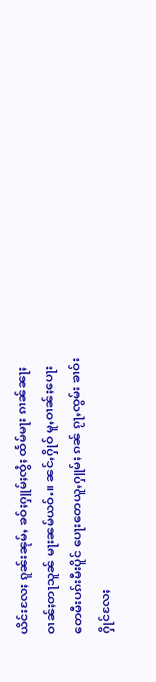ယိင်းလႄႈ ၵူၼ်းၼုမ်ႇ ၶဝ်ႈႁူမ်ႈၸွႆႈ ထႅမ်မႃး ၵၢၼ်ၼႃႈဝၢၼ်ႈတႃသူၼ် မႃးၼမ်ယဝ်ႉ။ ၼင်ႇႁိုဝ် မူႇဝၢၼ်ႈပေႃးတေမီးပၵ်းမီးပိူင် ပေႃးတေယူႇႁူမ်ႈ ၵၼ် ၵႂႃႇၸွမ်း ၶၢဝ်းႁိုင်လႄႈ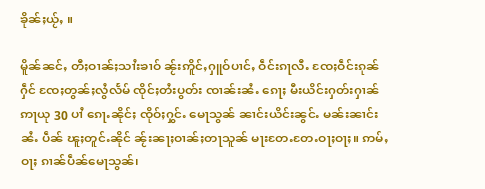ၶိုၼ်ႈယႂ်ႇ ။

မိူၼ်ၼင်ႇ တီႈဝၢၼ်ႈသၢႆးၶၢဝ် ၼႂ်းဢိူင်ႇႁူဝ်ပၢင်ႇ ဝဵင်းၵႃလီႉ ၸႄႈဝဵင်းၵုၼ်ႁဵင် ၸႄႈတွၼ်ႈလွႆလႅမ် ၸိုင်ႈတႆးပွတ်း ၸၢၼ်းၼႆႉ ၵေႃႈ မီးယိင်းႁတ်းႁၢၼ် ဢႃယု 30 ပၢႆ ၵေႃႉၼိုင်ႈ ၸိုဝ်ႈႁွင်ႉ မေႃသွၼ် ၼၢင်းယိင်းၼွင်ႉ မၼ်းၼၢင်းၼႆႉ ပဵၼ် ၽူႈတူင်ႉၼိုင် ၼႂ်းၼႃႈဝၢၼ်ႈတႃသူၼ် မႃးတႄႉတႄႉဝႃႈဝႃႈ။ ဢမ်ႇဝႃႈ ၵၢၼ်ပဵၼ်မေႃသွၼ်၊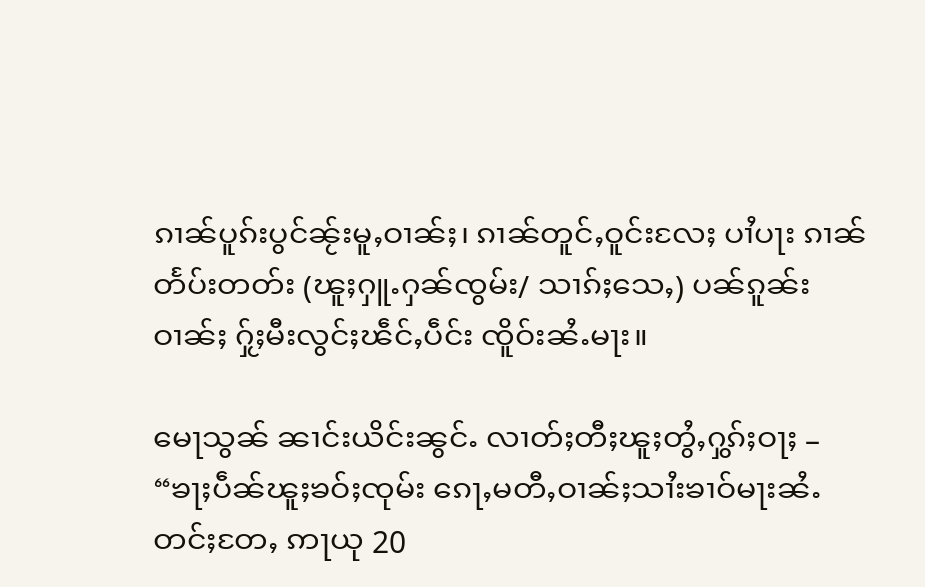ၵၢၼ်ပူၵ်းပွင်ၼႂ်းမူႇဝၢၼ်ႈ၊ ၵၢၼ်တူင်ႇဝူင်းလႄႈ ပၢႆပႃး ၵၢၼ်တႅပ်းတတ်း (ၽူႈႁူႉႁၼ်ၸွမ်း/ သၢၵ်ႈသေႇ) ပၼ်ၵူၼ်းဝၢၼ်ႈ ႁႂ်ႈမီးလွင်ႈၽဵင်ႇပဵင်း ၸိူဝ်းၼႆႉမႃး။

မေႃသွၼ် ၼၢင်းယိင်းၼွင်ႉ လၢတ်ႈတီႈၽူႈတွႆႇႁွၵ်ႈဝႃႈ – “ၶႃႈပဵၼ်ၽူႈၶဝ်ႈၸုမ်း ၵေႃႇမတီႇဝၢၼ်ႈသၢႆးၶၢဝ်မႃးၼႆႉ တင်ႈတႄႇ ဢႃယု 20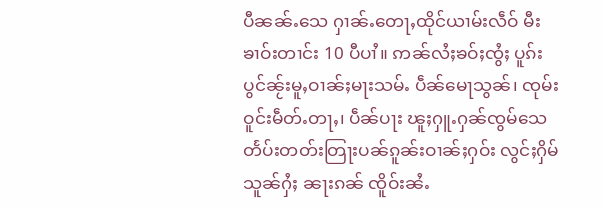ပီၼၼ်ႉသေ ႁၢၼ်ႉတေႃႇထိုင်ယၢမ်းလဵဝ် မီးၶၢဝ်းတၢင်း 10 ပီပၢႆ။ ဢၼ်လႆႈၶဝ်ႈၸွႆႈ ပူၵ်းပွင်ၼႂ်းမူႇဝၢၼ်ႈမႃးသမ်ႉ ပဵၼ်မေႃသွၼ်၊ ၸုမ်းဝူင်းမဵတ်ႉတႃႇ၊ ပဵၼ်ပႃး ၽူႈႁူႉႁၼ်ၸွမ်သေ တႅပ်းတတ်းတြႃးပၼ်ၵူၼ်းဝၢၼ်ႈႁဝ်း လွင်ႈႁိမ်သူၼ်ႁႆႈ ၼႃးၵၼ် ၸိူဝ်းၼႆႉ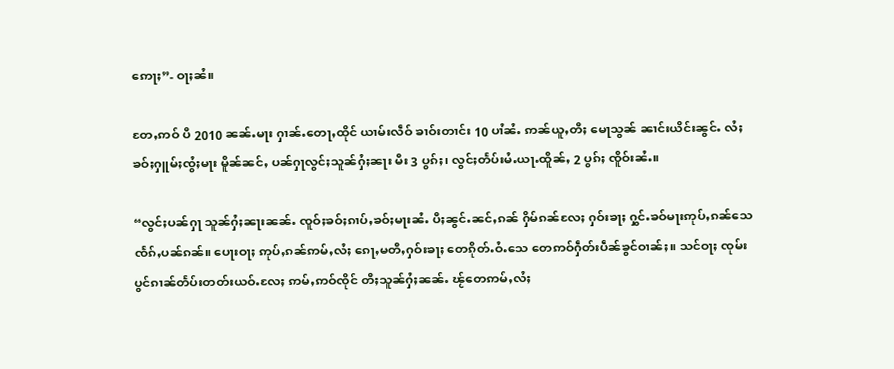ဢေႃႈ”- ဝႃႈၼႆ။

တႄႇဢဝ် ပီ 2010 ၼၼ်ႉမႃး ႁၢၼ်ႉတေႃႇထိုင် ယၢမ်းလဵဝ် ၶၢဝ်းတၢင်း 10 ပၢႆၼႆႉ ဢၼ်ယူႇတီႈ မေႃသွၼ် ၼၢင်းယိင်းၼွင်ႉ လႆႈၶဝ်ႈႁူမ်ႈၸွႆႈမႃး မိူၼ်ၼင်ႇ ပၼ်ႁႃလွင်ႈသူၼ်ႁႆႈၼႃး မီး 3 ပွၵ်ႈ၊ လွင်ႈတႅပ်းမႆႉယႃႉထိူၼ်ႇ 2 ပွၵ်ႈ ၸိူဝ်းၼႆႉ။

“လွင်ႈပၼ်ႁႃ သူၼ်ႁႆႈၼႃးၼၼ်ႉ ၸူဝ်ႈၶဝ်ႈၵၢပ်ႇၶဝ်ႈမႃးၼႆႉ ပီႈၼွင်ႉၼင်ႇၵၼ် ႁိမ်ၵၼ်လႄႈ ႁဝ်းၶႃႈ ႁွင်ႉၶဝ်မႃးဢုပ်ႇၵၼ်သေ ၸႅၵ်ႇပၼ်ၵၼ်။ ပေႃးဝႃႈ ဢုပ်ႇၵၼ်ဢမ်ႇလႆႈ ၵေႃႇမတီႇႁဝ်းၶႃႈ တေၵိုတ်ႉဝႆႉသေ တေဢဝ်ႁဵတ်းပဵၼ်ၶွင်ဝၢၼ်ႈ။ သင်ဝႃႈ ၸုမ်း ပွင်ၵၢၼ်တႅပ်းတတ်းယဝ်ႉလႄႈ ဢမ်ႇဢဝ်ၸိုင် တီႈသူၼ်ႁႆႈၼၼ်ႉ ၽႂ်တေဢမ်ႇလႆႈ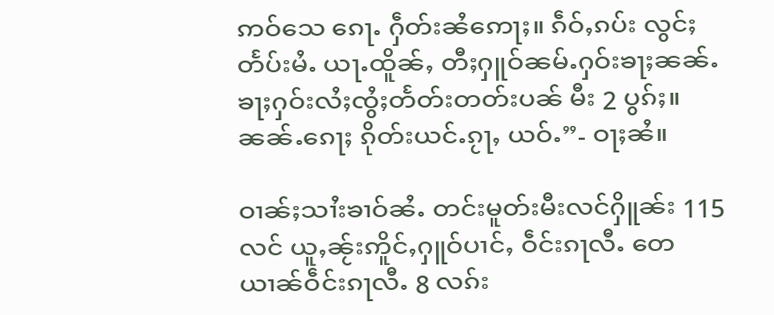ဢဝ်သေ ၵေႃႉ ႁဵတ်းၼႆဢေႃႈ။ ၵဵဝ်ႇၵပ်း လွင်ႈတႅပ်းမႆႉ ယႃႉထိူၼ်ႇ တီႈႁူဝ်ၼမ်ႉႁဝ်းၶႃႈၼၼ်ႉ ၶႃႈႁဝ်းလႆႈၸွႆႈတႅတ်းတတ်းပၼ် မီး 2 ပွၵ်ႈ။ ၼၼ်ႉၵေႃႈ ၵိုတ်းယင်ႉၵႂႃႇ ယဝ်ႉ”- ဝႃႈၼႆ။

ဝၢၼ်ႈသၢႆးၶၢဝ်ၼႆႉ တင်းမူတ်းမီးလင်ႁိူၼ်း 115 လင် ယူႇၼႂ်းဢိူင်ႇႁူဝ်ပၢင်ႇ ဝဵင်းၵႃလီႉ တေယၢၼ်ဝဵင်းၵႃလီႉ 8 လၵ်း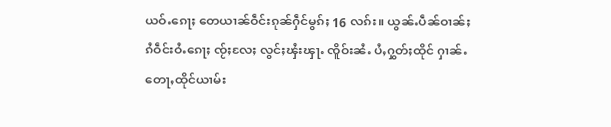ယဝ်ႉၵေႃႈ တေယၢၼ်ဝဵင်းၵုၼ်ႁဵင်မွၵ်ႈ 16 လၵ်း။ ယွၼ်ႉပဵၼ်ဝၢၼ်ႈၵႆဝဵင်းဝႆႉၵေႃႈ ၸႂ်ႈလႄႈ လွင်ႈၾႆးၾႃႉ ၸိူဝ်းၼႆႉ ပႆႇႁွတ်ႈထိုင် ႁၢၼ်ႉ တေႃႇထိုင်ယၢမ်း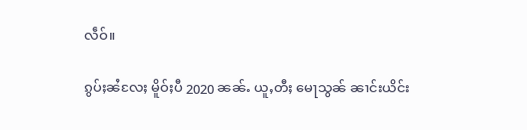လဵဝ်။

ၵွပ်ႈၼႆလႄႈ မိူဝ်ႈပီ 2020 ၼၼ်ႉ ယူႇတီႈ မေႃသွၼ် ၼၢင်းယိင်း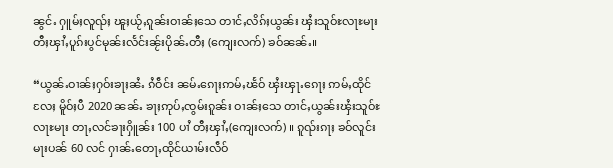ၼွင်ႉ ႁူမ်ႈလူၺ်ႈ ၽူႈယႂ်ႇၵူၼ်းဝၢၼ်ႈသေ တၢင်ႇလိၵ်ႈယွၼ်း ၾႆးသူဝ်ႊလႃႊမႃး တီႈၾၢႆႇပူၵ်းပွင်မုၼ်းလႅင်းၼႂ်းပိုၼ်ႉတီႈ (ကျေးလက်) ၶဝ်ၼၼ်ႉ။

“ယွၼ်ႉဝၢၼ်ႈႁဝ်းၶႃႈၼႆႉ ၵႆဝဵင်း ၼမ်ႉၵေႃႈဢမ်ႇၽႅဝ် ၾႆးၾႃႉၵေႃႈ ဢမ်ႇထိုင်လႄႈ မိူဝ်ႈပီ 2020 ၼၼ်ႉ ၶႃႈဢုပ်ႇၸွမ်းၵူၼ်း ဝၢၼ်ႈသေ တၢင်ႇယွၼ်းၾႆးသူဝ်ႊလႃႊမႃး တႃႇလင်ၶႃးႁိူၼ်း 100 ပၢႆ တီႈၾၢႆႇ(ကျေးလက်) ။ ၵူၺ်းၵႃႈ ၶဝ်လူင်းမႃးပၼ် 60 လင် ႁၢၼ်ႉတေႃႇထိုင်ယၢမ်းလဵဝ်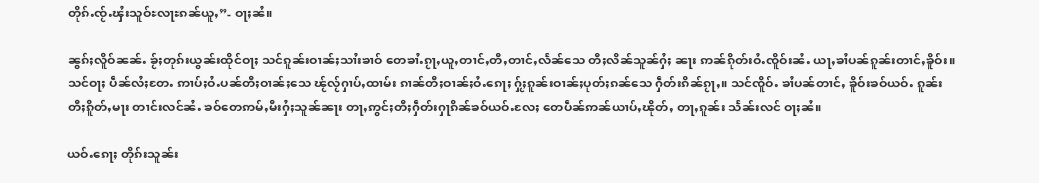တိုၵ်ႉၸႂ်ႉၾႆးသူဝ်ႊလႃႊၵၼ်ယူႇ”- ဝႃႈၼႆ။

ၼွၵ်ႈလိူဝ်ၼၼ်ႉ ၶႂ်ႈတုၵ်းယွၼ်းထိုင်ဝႃႈ သင်ၵူၼ်းဝၢၼ်ႈသၢႆးၶၢဝ် တေၶၢႆႉၵႂႃႇယူႇတၢင်ႇတီႇတၢင်ႇလႅၼ်သေ တီႈလိၼ်သူၼ်ႁႆႈ ၼႃး ဢၼ်ၵိုတ်းဝႆႉၸိူဝ်းၼႆႉ ယႃႇၶၢႆပၼ်ၵူၼ်းတၢင်ႇၶိူဝ်း။ သင်ဝႃႈ ပဵၼ်လႆႈတႄႉ ဢၢပ်ႈဝႆႉပၼ်တီႈဝၢၼ်ႈသေ ၽႂ်လႂ်ႁၢပ်ႇထၢမ်း ၵၢၼ်တီႈဝၢၼ်ႈဝႆႉၵေႃႈ ႁႂ်ႈၵူၼ်းဝၢၼ်ႈပုတ်ႈၵၼ်သေ ႁဵတ်းၵိၼ်ၵႂႃႇ။ သင်ၸိူဝ်ႉ ၶၢႆပၼ်တၢင်ႇ ၶိူဝ်းၶဝ်ယဝ်ႉ ၵူၼ်းတီႈၵိူတ်ႇမႃး တၢင်းလင်ၼႆႉ ၶဝ်တေဢမ်ႇမီးႁႆႈသူၼ်ၼႃး တႃႇဢွင်ႈတီႈႁဵတ်းႁႃၵိၼ်ၶဝ်ယဝ်ႉလႄႈ တေပဵၼ်ဢၼ်ယၢပ်ႇၽိုတ်ႇ တႃႇၵူၼ်း သႅၼ်းလင် ဝႃႈၼႆ။

ယဝ်ႉၵေႃႈ တိုၵ်းသူၼ်း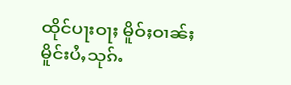ထိုင်ပႃးဝႃႈ မိူဝ်ႈဝၢၼ်ႈမိူင်းပႆႇသုၵ်ႉ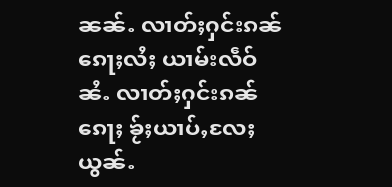ၼၼ်ႉ လၢတ်ႈႁင်းၵၼ်ၵေႃႈလႆႈ ယၢမ်းလဵဝ်ၼႆႉ လၢတ်ႈႁင်းၵၼ် ၵေႃႈ ၶႂ်ႈယၢပ်ႇလႄႈ ယွၼ်ႉ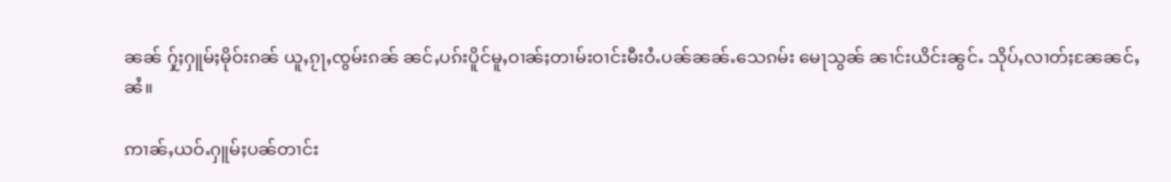ၼၼ် ႁႂ်ႈႁူမ်ႈမိုဝ်းၵၼ် ယူႇၵႂႃႇၸွမ်းၵၼ် ၼင်ႇပၵ်းပိူင်မူႇဝၢၼ်ႈတၢမ်းဝၢင်းမီးဝႆႉပၼ်ၼၼ်ႉသေၵမ်း မေႃသွၼ် ၼၢင်းယိင်းၼွင်ႉ သိုပ်ႇလၢတ်ႈၼႄၼင်ႇၼႆ။

ဢၢၼ်ႇယဝ်ႉႁူမ်ႈပၼ်တၢင်း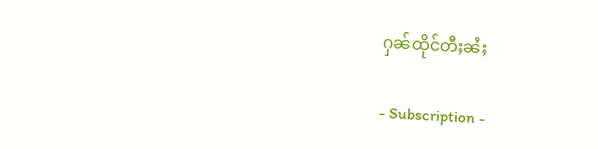ႁၼ်ထိုင်တီႈၼႆႈ

- Subscription -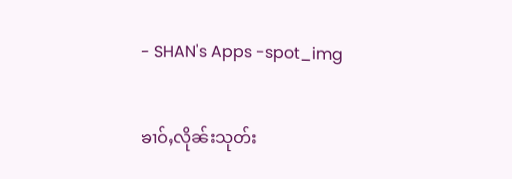- SHAN's Apps -spot_img

ၶၢဝ်ႇလိုၼ်းသုတ်း